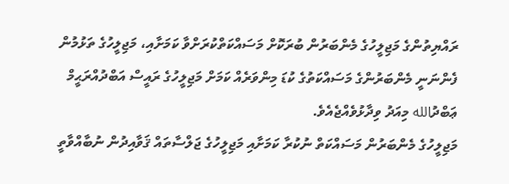ރައްޔިތުންގެ މަޖިލީހުގެ މެންބަރުން ބުރަކޮށް މަސައްކަތްކުރަށްވާ ކަމަށާއި، މަޖިލީހުގެ ތަޅުމުން ފެންނަނީ މެންބަރުންގެ މަސައްކަތުގެ ކުޑަ މިންވަރެއް ކަމަށް މަޖިލީހުގެ ރައީސް އަބްދުއްރަޙީމް ޢަބްދުالله މިއަދު ވިދާޅުވެއްޖެއެވެ.
މަޖިލީހުގެ މެންބަރުން މަސައްކަތް ނުކުރާ ކަމަށާއި މަޖިލީހުގެ ޖަލްސާތައް ޤަވާއިދުން ނުބާއްވާތީ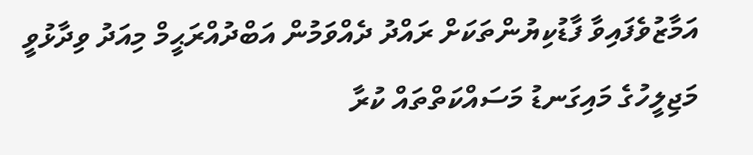އަމާޒުވެފައިވާ ފާޑުކިޔުންތަކަށް ރައްދު ދެއްވަމުން އަބްދުއްރަޙީމް މިއަދު ވިދާޅުވީ މަޖިލީހުގެ މައިގަނޑު މަސައްކަތްތައް ކުރާ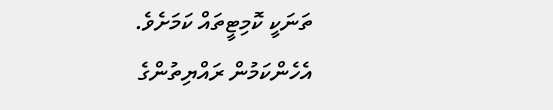ތަނަކީ ކޮމިޓީތައް ކަމަށެވެ.
އެހެންކަމުން ރައްޔިތުންގެ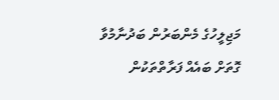މަޖިލީހުގެ މެންބަރުން ބަދުނާމުވާ ގޮތަށް ބައެއް ފަރާތްތަކުން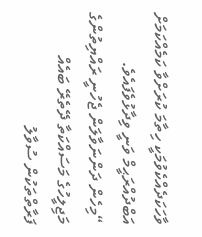ވާހަކަދެއްކެވުމަކީ ހިތާމަ ކުރަށްވާ ކަމެއްކަމަށް އަބްދުއްރަޙީމް ވަނީ ވިދާޅުވެފައެވެ.
“މިހެން ދަންނަވާލަން ޖެހުނީ ރައްޔިތުންގެ މަޖިލީހުގެ މަސައްކަތާ ދޭތެރޭ ބައެއް ފަރާތްތަކުން ސުވާލު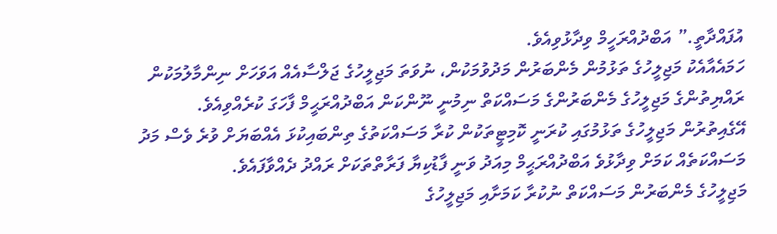އުފައްދާތީ.” އަބްދުއްރަހީމް ވިދާޅުވިއެވެ.
ހަމައެއާއެކު މަޖިލީހުގެ ތަޅުމުން މެންބަރުން މަދުވުމަކުން، ނުވަތަ މަޖިލީހުގެ ޖަލްސާއެއް އަވަހަށް ނިންމާލުމަކުން ރައްޔިތުންގެ މަޖިލީހުގެ މެންބަރުންގެ މަސައްކަތް ނިމުނީ ނޫންކަން އަބްދުއްރަޙީމް ފާހަގަ ކުރެއްވިއެވެ.
އޭގެއިތުރުން މަޖިލީހުގެ ތަޅުމުގައި ކުރަނީ ކޮމިޓީތަކުން ކުރާ މަސައްކަތުގެ ތިންބައިކުޅަ އެއްބަޔަށް ވުރެ ވެސް މަދު މަސައްކަތެއް ކަމަށް ވިދާޅުވެ އަބްދުއްރަޙީމް މިއަދު ވަނީ ފާޑުކިޔާ ފަރާތްތަކަށް ރައްދު ދެއްވާފައެވެ.
މަޖިލީހުގެ މެންބަރުން މަސައްކަތް ނުކުރާ ކަމަށާއި މަޖިލީހުގެ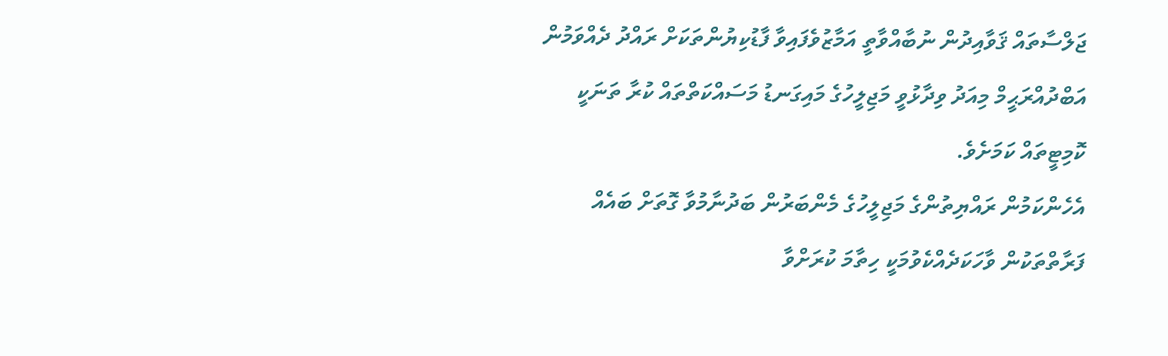ޖަލްސާތައް ޤަވާއިދުން ނުބާއްވާތީ އަމާޒުވެފައިވާ ފާޑުކިޔުންތަކަށް ރައްދު ދެއްވަމުން އަބްދުއްރަޙީމް މިއަދު ވިދާޅުވީ މަޖިލީހުގެ މައިގަނޑު މަސައްކަތްތައް ކުރާ ތަނަކީ ކޮމިޓީތައް ކަމަށެވެ.
އެހެންކަމުން ރައްޔިތުންގެ މަޖިލީހުގެ މެންބަރުން ބަދުނާމުވާ ގޮތަށް ބައެއް ފަރާތްތަކުން ވާހަކަދެއްކެވުމަކީ ހިތާމަ ކުރަށްވާ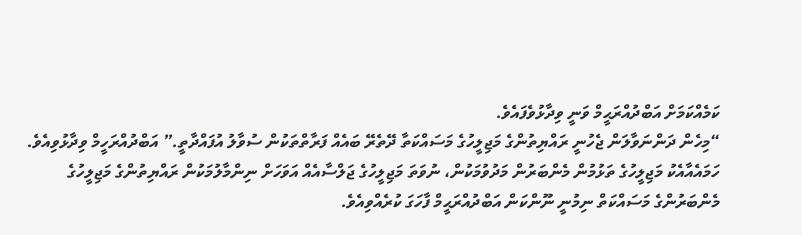ކަމެއްކަމަށް އަބްދުއްރަޙީމް ވަނީ ވިދާޅުވެފައެވެ.
“މިހެން ދަންނަވާލަން ޖެހުނީ ރައްޔިތުންގެ މަޖިލީހުގެ މަސައްކަތާ ދޭތެރޭ ބައެއް ފަރާތްތަކުން ސުވާލު އުފައްދާތީ.” އަބްދުއްރަހީމް ވިދާޅުވިއެވެ.
ހަމައެއާއެކު މަޖިލީހުގެ ތަޅުމުން މެންބަރުން މަދުވުމަކުން، ނުވަތަ މަޖިލީހުގެ ޖަލްސާއެއް އަވަހަށް ނިންމާލުމަކުން ރައްޔިތުންގެ މަޖިލީހުގެ މެންބަރުންގެ މަސައްކަތް ނިމުނީ ނޫންކަން އަބްދުއްރަޙީމް ފާހަގަ ކުރެއްވިއެވެ.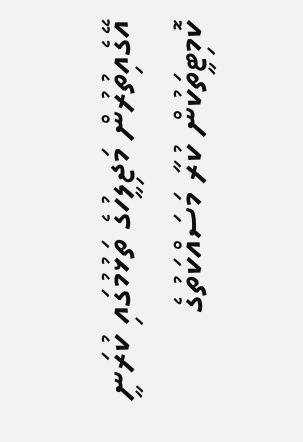އޭގެއިތުރުން މަޖިލީހުގެ ތަޅުމުގައި ކުރަނީ ކޮމިޓީތަކުން ކުރާ މަސައްކަތުގެ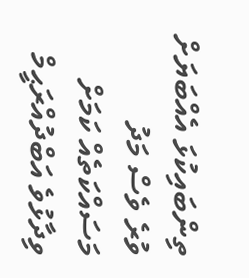ތިންބައިކުޅަ އެއްބަޔަށް ވުރެ ވެސް މަދު މަސައްކަތެއް ކަމަށް ވިދާޅުވެ އަބްދުއްރަޙީމް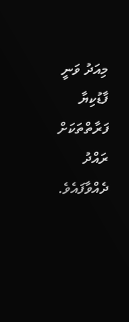މިއަދު ވަނީ ފާޑުކިޔާ ފަރާތްތަކަށް ރައްދު ދެއްވާފައެވެ.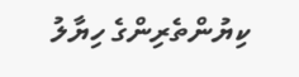ކިޔުންތެރިންގެ ހިޔާލު